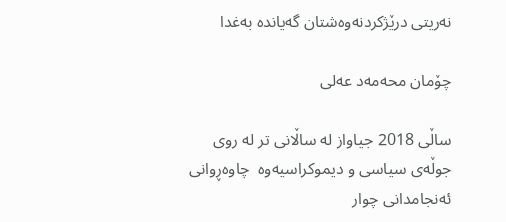نه‌ریتی درێژكردنه‌وه‌شتان گه‌یانده‌ به‌غدا

چۆمان محەمەد عەلی‌

ساڵی‌ 2018 جیاواز له‌ ساڵانی تر له‌ روی جوڵه‌ی سیاسی و دیموكراسیه‌وه‌  چاوه‌ڕوانی ئه‌نجامدانی چوار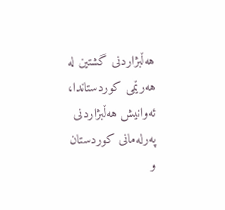هه‌ڵبژاردنی گشتین له‌ هه‌رێمی كوردستاندا، ئه‌وانیش هه‌ڵبژاردنی پەرلەمانی كوردستان و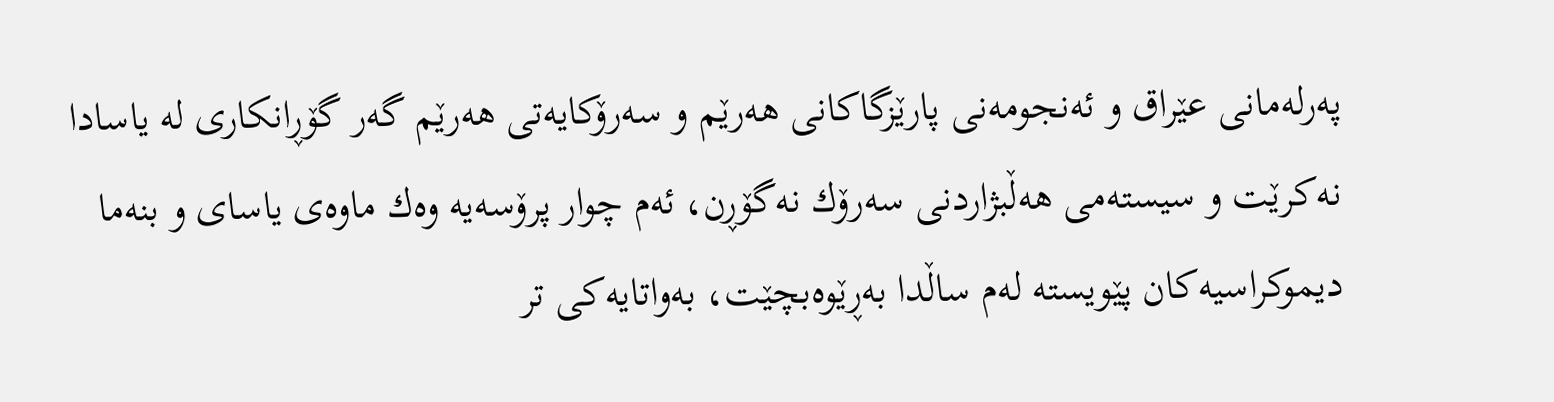پەرلەمانی عێراق و ئه‌نجومه‌نی پارێزگاكانی هه‌رێم و سه‌رۆكایه‌تی هه‌رێم گه‌ر گۆڕانكاری له‌ یاسا‌دا نه‌كرێت و سیسته‌می هه‌ڵبژاردنی سه‌رۆك نه‌گۆڕن، ئه‌م چوار پرۆسه‌یه‌ وه‌ك ماوه‌ی یاسای و بنه‌ما دیموكراسیه‌كان پێویسته‌ له‌م ساڵدا به‌ڕێوه‌بچێت، به‌واتایه‌كی تر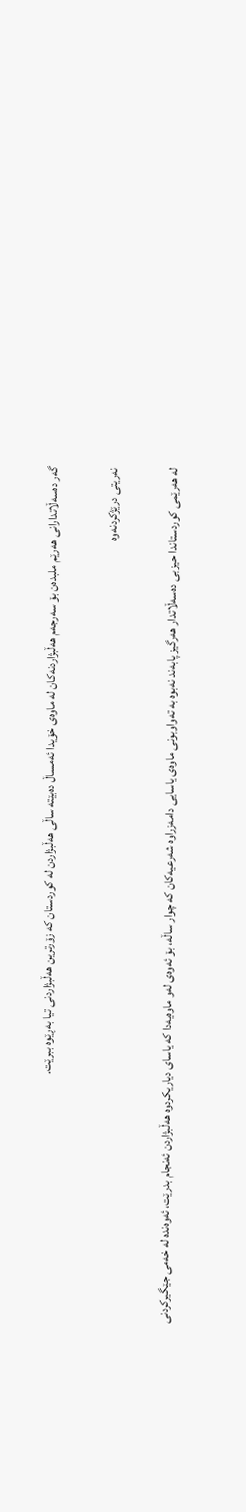گه‌ر ده‌سه‌ڵاتدارانی هه‌رێم ملبده‌ن بۆ سه‌رجه‌م هه‌ڵبژاردنه‌كان له‌ ماوه‌ی خۆیدا ئه‌مساڵ ده‌بێته‌ ساڵی هه‌ڵبژاردن له‌ كوردستان كه‌ زۆرترین هه‌ڵبژاردنی تیا به‌ڕێوه‌ ببرێت.

نه‌ریتی درێژكردنه‌وه‌

له‌ هه‌رێمی كوردستاندا حیزبی ده‌سه‌ڵاتدار هه‌رگیز پابه‌ند نه‌بوه‌ به‌ ته‌واوبونی ماوه‌ی یاسایی دامه‌زراوه‌ شەرعیه‌كان كه‌ چوار ساڵه‌، بۆ ئه‌وه‌ی له‌و ماوه‌یه‌دا كه‌ یاسای دیاریكردوه‌ هه‌ڵبژاردن ئه‌نجام بدرێت، ئه‌وه‌نده‌ له‌ خه‌می جێگیركردنی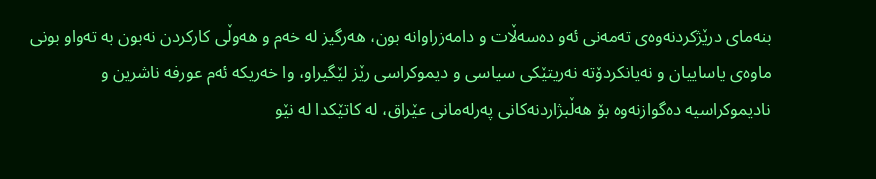بنه‌مای درێژكردنه‌وه‌ی ته‌مه‌نی ئه‌و ده‌سه‌ڵات و دامه‌زراوانه‌ بون، هه‌رگیز له‌ خه‌م و هه‌وڵی كاركردن نه‌بون به‌ ته‌واو بونی ماوه‌ی یاساییان و نه‌یانكردۆته‌ نه‌ریتێكی سیاسی و دیموكراسی رێز لێگیراو، وا خه‌ریكه‌ ئه‌م عورفه‌ ناشرین و نادیموكراسیه‌ ده‌گوازنه‌وه‌ بۆ هه‌ڵبژاردنه‌كانی پەرلەمانی عێراق، له‌ كاتێكدا له‌ نێو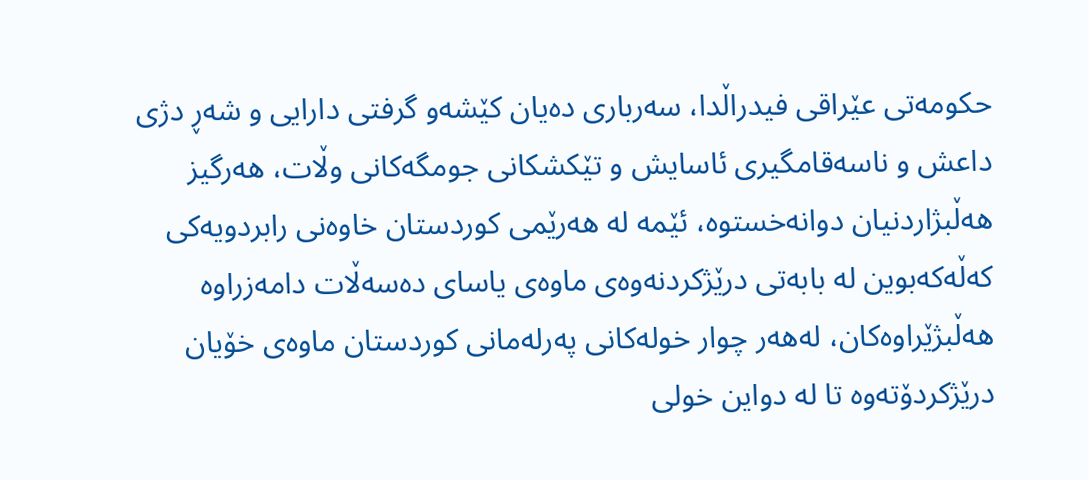حكومه‌تی عێراقی فیدراڵدا، سه‌رباری ده‌یان كێشه‌و گرفتی دارایی و شه‌ڕ دژی داعش و ناسه‌قامگیری ئاسایش و تێكشكانی جومگه‌كانی وڵات، هه‌رگیز هه‌ڵبژاردنیان دوانه‌خستوه‌، ئێمه‌ له‌ هه‌رێمی كوردستان خاوه‌نی رابردویه‌كی كه‌ڵه‌كه‌بوین له‌ بابه‌تی درێژكردنه‌وه‌ی ماوه‌ی یاسای ده‌سه‌ڵات دامه‌زراوه‌ هه‌ڵبژێراوه‌كان، له‌هه‌ر چوار خوله‌كانی پەرلەمانی كوردستان ماوه‌ی خۆیان درێژكردۆته‌وه‌ تا له‌ دواین خولی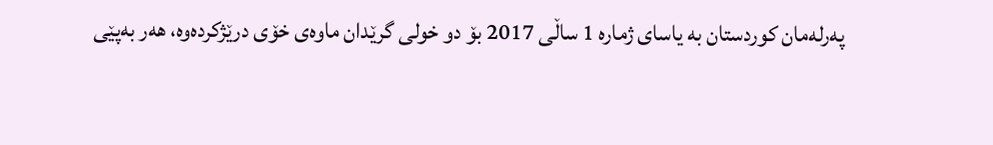پەرلەمان كوردستان به‌ یاسای ژماره‌ 1 ساڵی 2017 بۆ دو خولی گرێدان ماوه‌ی خۆی درێژكرده‌وه‌، هه‌ر به‌پێی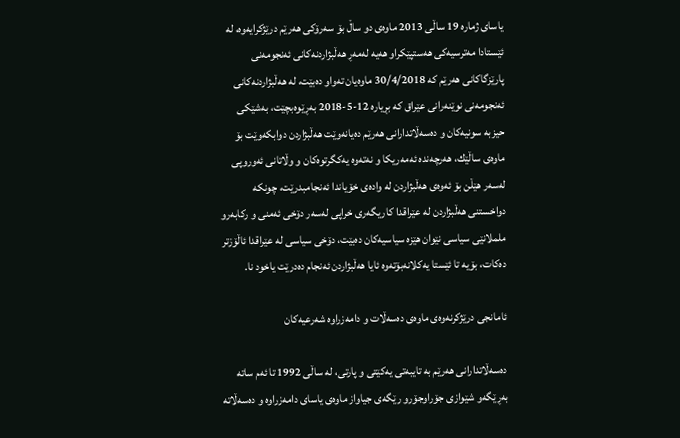یاسای ژماره‌ 19 ساڵی 2013 ماوه‌ی دو ساڵ بۆ سه‌رۆكی هه‌رێم درێژكرایه‌وه‌، له‌ ئێستادا مه‌ترسیه‌كی هه‌ستپێكراو هه‌یه‌ له‌مه‌ڕ هه‌ڵبژاردنه‌كانی ئه‌نجومه‌نی پارێزگاكانی هه‌رێم كه‌ 30/4/2018 ماوه‌یان ته‌واو ده‌بێت، لە هه‌ڵبژاردنه‌كانی ئه‌نجومه‌نی نوێنه‌رانی عێراق كه‌ بڕیاره‌ 12-5-2018 به‌ڕێوه‌بچێت، به‌شێكی حیزبه‌ سونیه‌كان و ده‌سه‌ڵاتدارانی هه‌رێم ده‌یانه‌وێت هه‌ڵبژاردن دوابكه‌وێت بۆ ماوه‌ی ساڵێك، هه‌رچه‌نده‌ ئه‌مه‌ریكا و نه‌ته‌وه‌ یه‌كگرتوه‌كان و وڵاتانی ئه‌وروپی له‌سه‌ر هێڵن بۆ ئه‌وه‌ی هه‌ڵبژاردن له‌ واده‌ی خۆیاندا ئه‌نجامبدرێت، چونكه‌ دواخستنی هه‌ڵبژاردن له‌ عێراقدا كاریگه‌ری خراپی له‌سه‌ر دۆخی ئه‌منی و ركابه‌رو ململانێی سیاسی نێوان هێزه‌ سیاسیه‌كان ده‌بێت، دۆخی سیاسی له‌ عێراقدا ئاڵۆزتر ده‌كات، بۆیه‌ تا ئێستا یه‌كلانه‌بۆته‌وه‌ ئایا هه‌ڵبژاردن ئه‌نجام ده‌درێت یاخود نا.

ئامانجی درێژكرنه‌وه‌ی ماوه‌ی ده‌سه‌ڵات و دامه‌زراوه‌ شەرعیه‌كان

ده‌سه‌ڵاتدارانی هه‌رێم به‌ تایبه‌تی یه‌كێتی و پارتی، له‌ ساڵی 1992 تا ئه‌م ساته‌ به‌ڕێگه‌و شێوازی جۆراوجۆرو رێگه‌ی جیاواز ماوه‌ی یاسای دامه‌زراوه‌ و ده‌سه‌ڵاته‌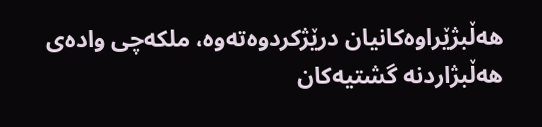هه‌ڵبژێراوه‌كانیان درێژكردوەته‌وه‌، ملكه‌چی واده‌ی هه‌ڵبژاردنه‌ گشتیه‌كان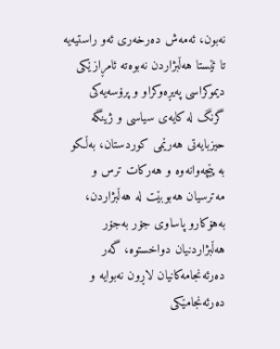نه‌بون، ئه‌مه‌ش ده‌رخه‌ری ئه‌و راستیه‌یه‌ تا ئێستا هه‌ڵبژاردن نه‌بوەته‌ ئامڕازێكی دیموكراسی په‌یڕه‌وكراو و پرۆسه‌یه‌كی گرنگ له‌ كایه‌ی سیاسی و ژینگه‌ حیزبایه‌تی هه‌رێمی كوردستان، به‌ڵكو به‌ پێچه‌وانه‌وه‌ و هه‌ركات ترس و مه‌ترسیان هه‌بوبێت له‌ هه‌ڵبژاردن، به‌هۆكارو پاساوی جۆر به‌جۆر هه‌ڵبژاردنیان دواخستوه‌، گه‌ر ده‌رئه‌نجامه‌كانیان لاڕون نه‌بوایه‌ و ده‌رئه‌نجامێكی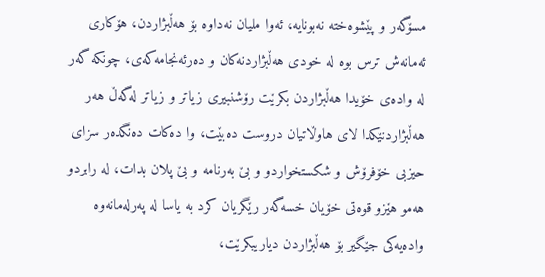مسۆگه‌ر و پێشوه‌خته‌ نه‌بونایه‌، ئه‌وا ملیان نه‌داوه‌ بۆ هه‌ڵبژاردن، هۆكاری ئه‌مانه‌ش ترس بوه‌ له‌ خودی هه‌ڵبژاردنه‌كان و ده‌رئه‌نجامه‌كه‌ی، چونكه‌ گه‌ر لە واده‌ی خۆیدا هه‌ڵبژاردن بكرێت رۆشنبیری زیاتر و زیاتر له‌گه‌ڵ هه‌ر هه‌ڵبژاردنێكدا لای هاوڵاتیان دروست ده‌بێت، وا ده‌كات ده‌نگده‌ر سزای حیزبی خۆفرۆش و شكستخواردو و بێ به‌رنامه‌ و بێ پلان بدات، له‌ رابردو هه‌مو هێزو قوه‌تی خۆیان خسه‌گه‌ر رێگریان كرد به‌ یاسا له‌ پەرلەمانه‌وه‌ واده‌یه‌كی جێگیر بۆ هه‌ڵبژاردن دیاریبكرێت،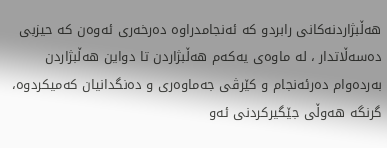هه‌ڵبژاردنه‌كانی رابردو كه‌ ئه‌نجامدراوه‌ ده‌رخه‌ری ئه‌وه‌ن كه‌ حیزبی ده‌سه‌ڵاتدار ، له‌ ماوه‌ی یه‌كه‌م هه‌ڵبژاردن تا دواین هه‌ڵبژاردن به‌رده‌وام ده‌رئه‌نجام و كێرڤی جه‌ماوه‌ری و ده‌نگدانیان كه‌میكردوه‌،  گرنگه‌ هه‌وڵی جێگیركردنی ئه‌و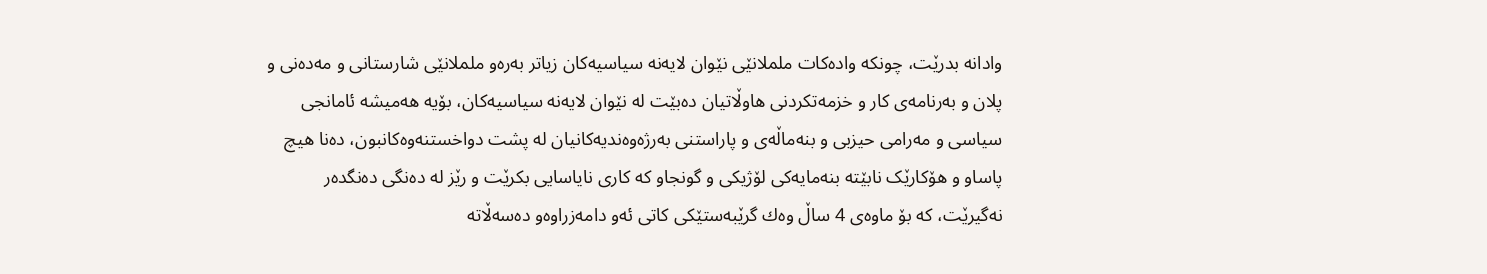وادانه‌ بدرێت، چونكه‌ واده‌كات ململانێی نێوان لایه‌نه‌ سیاسیه‌كان زیاتر به‌ره‌و ململانێی شارستانی و مه‌ده‌نی و پلان و به‌رنامه‌ی كار و خزمه‌تكردنی هاوڵاتیان ده‌بێت له‌ نێوان لایه‌نه‌ سیاسیه‌كان، بۆیه‌ هه‌میشه‌ ئامانجی سیاسی و مه‌رامی حیزبی و بنه‌ماڵه‌ی و پاراستنی به‌رژه‌وه‌ندیه‌كانیان له‌ پشت دواخستنه‌وه‌كانبون، ده‌نا هیچ پاساو و هۆكارێک نابێته‌ بنه‌مایه‌كی لۆژیكی و گونجاو كه‌ كاری نایاسایی بكرێت و رێز له‌ ده‌نگی ده‌نگده‌ر نه‌گیرێت، كه‌ بۆ ماوه‌ی 4 ساڵ وه‌ك گرێبه‌ستێكی كاتی ئه‌و دامه‌زراوه‌و ده‌سه‌ڵاته‌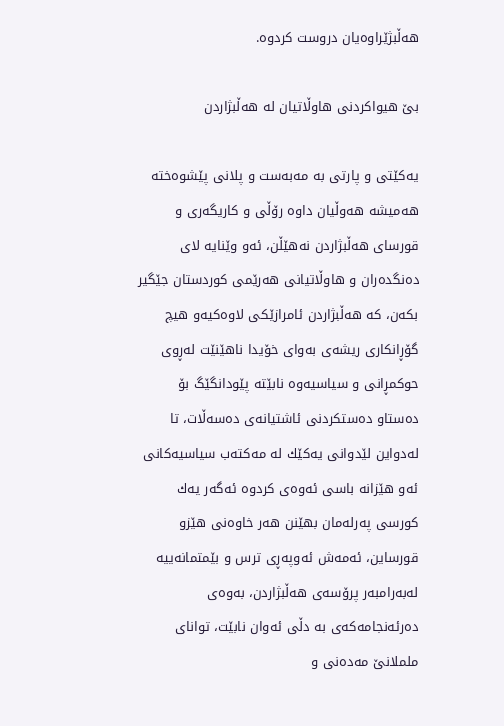هه‌ڵبژێراوه‌یان دروست كردوه‌.

بێ هیواكردنی هاوڵاتیان له‌ هه‌ڵبژاردن

یه‌كێتی و پارتی به‌ مه‌به‌ست و پلانی پێشوه‌خته‌ هه‌میشه‌ هه‌وڵیان داوه‌ رۆڵی و كاریگه‌ری و قورسای هه‌ڵبژاردن نه‌هێڵن، ئه‌و وێنایه‌ لای ده‌نگده‌ران و هاوڵاتیانی هه‌رێمی كوردستان جێگیر بكه‌ن، كه‌ هه‌ڵبژاردن ئامرازێكی لاوه‌كیه‌و هیچ گۆڕانكاری ریشه‌ی به‌وای خۆیدا ناهێنێت له‌ڕوی حوكمڕانی و سیاسیه‌وه‌ نابێته‌ پێودانگێگ بۆ ده‌ستاو ده‌ستكردنی ئاشتیانه‌ی ده‌سه‌ڵات، تا له‌دواین لێدوانی یه‌كێك له‌ مه‌كته‌ب سیاسیه‌كانی ئه‌و هێزانه‌ باسی ئه‌وه‌ی كردوه‌ ئه‌گه‌ر یه‌ك كورسی پەرلەمان بهێنن هه‌ر خاوه‌نی هێزو قورساین، ئه‌مه‌ش ئه‌وپه‌ڕی ترس و بێمتمانه‌ییه‌ له‌به‌رامبه‌ر پرۆسه‌ی هه‌ڵبژاردن، به‌وه‌ی ده‌رئه‌نجامه‌كه‌ی به‌ دڵی ئه‌وان نابێت، توانای ململانێ مه‌ده‌نی و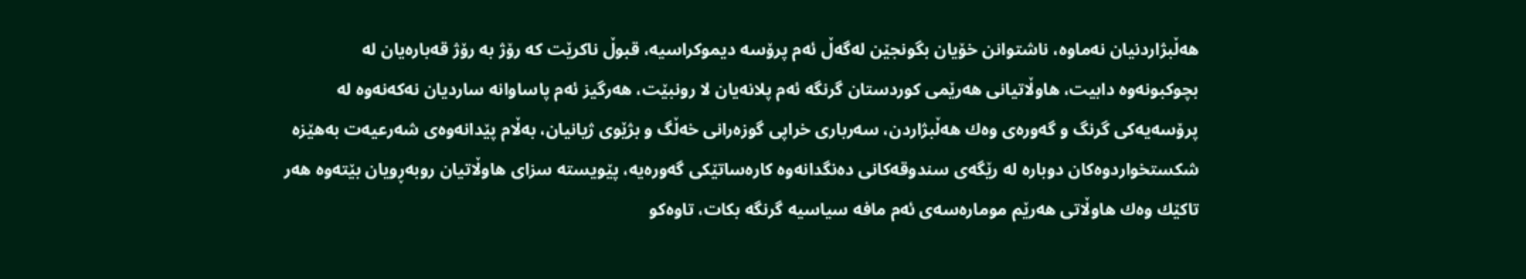هه‌ڵبژاردنیان نه‌ماوه‌، ناشتوانن خۆیان بگونجێن له‌گه‌ڵ ئه‌م پرۆسه‌ دیموكراسیه‌، قبوڵ ناكرێت كه‌ رۆژ به‌ رۆژ قه‌باره‌یان له‌ بچوكبونه‌وه ‌دابیت، هاوڵاتیانی هه‌رێمی كوردستان گرنگه‌ ئه‌م پلانه‌یان لا رونبێت، هه‌رگیز ئه‌م پاساوانه‌ ساردیان نه‌كه‌نه‌وه‌ له‌ پرۆسه‌یه‌كی گرنگ و گه‌وره‌ی وه‌ك هه‌ڵبژاردن، سه‌رباری خراپی گوزه‌رانی خه‌ڵگ و بژێوی ژیانیان، به‌ڵام پێدانه‌وه‌ی شەرعیه‌ت به‌هێزه‌ شكستخواردوه‌كان دوباره‌ له‌ رێگه‌ی سندوقه‌كانی ده‌نگدانه‌وه‌ كاره‌ساتێكی گه‌وره‌یه‌، پێویسته‌ سزای هاوڵاتیان روبه‌ڕویان بێته‌وه‌ هه‌ر تاكێك وه‌ك هاوڵاتی هه‌رێم موماره‌سه‌ی ئه‌م مافه‌ سیاسیه‌ گرنگه‌ بكات، تاوه‌كو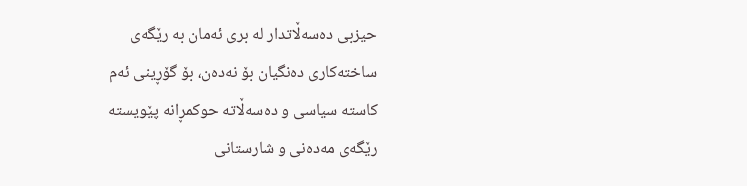حیزبی ده‌سه‌ڵاتدار له‌ بری ئه‌مان به‌ رێگه‌ی ساخته‌كاری ده‌نگیان بۆ نه‌ده‌ن، بۆ گۆڕینی ئه‌م كاسته‌ سیاسی و ده‌سه‌ڵاته‌ حوكمڕانه‌ پێویسته‌ رێگه‌ی مه‌ده‌نی و شارستانی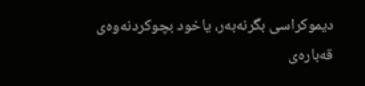دیموكراسی بگرنه‌به‌ر، یاخود بچوكردنه‌وه‌ی قەبارەی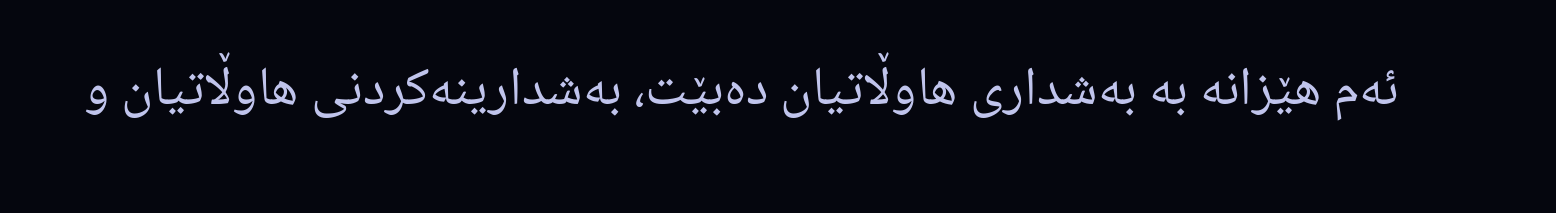ئه‌م هێزانه‌ به‌ به‌شداری هاوڵاتیان ده‌بێت، به‌شدارینه‌كردنی هاوڵاتیان و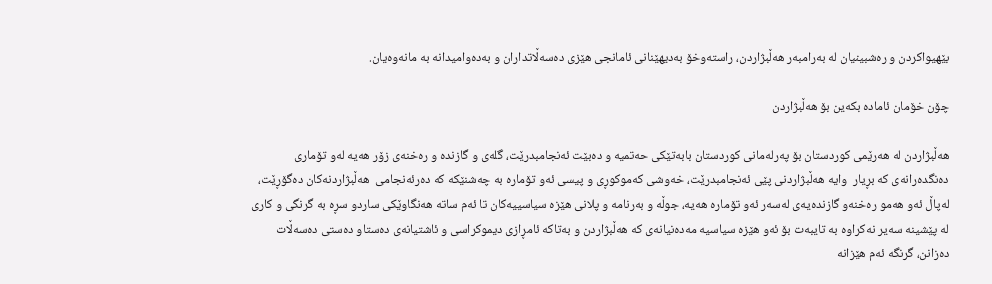بێهیواكردن و ره‌شبینیان له‌ به‌رامبه‌ر هه‌ڵبژاردن، راسته‌وخۆ به‌دیهێنانی ئامانجی هێزی ده‌سه‌ڵاتداران و به‌ده‌وامیدانه‌ به‌ مانه‌وه‌یان.

چۆن خۆمان ئاماده‌ بكه‌ین بۆ هه‌ڵبژاردن

هه‌ڵبژاردن له‌ هه‌رێمی كوردستان بۆ پەرلەمانی كوردستان بابه‌تێكی حه‌تمیه‌ و ده‌بێت ئه‌نجامبدرێت، گله‌ی و گازنده‌ و ره‌خنه‌ی زۆر هه‌یه‌ له‌و تۆماری ده‌نگده‌رانه‌ی كه‌ بڕیار  وایه‌ هه‌ڵبژاردنی پێی ئه‌نجامبدرێت، خه‌وشی كه‌موكوڕی و پیسی ئه‌و تۆماره‌ به‌ چه‌شنێكه‌ كه‌ ده‌رئه‌نجامی  هه‌ڵبژاردنه‌كان ده‌گۆڕێت، له‌پاڵ ئه‌و هه‌مو ره‌خنه‌و گازندەیەی‌ له‌سه‌ر ئه‌و تۆماره‌ هه‌یه‌، جوڵه‌ و به‌رنامه‌ و پلانی هێزه‌ سیاسییه‌كان تا ئه‌م ساته‌ هه‌نگاوێكی ساردو سڕه‌ به‌ گرنگی و كاری له‌ پێشینه‌ سه‌یر نه‌كراوه‌ به‌ تایبه‌ت بۆ ئه‌و هێزه‌ سیاسیه‌ مه‌ده‌نیانه‌ی كه‌ هه‌ڵبژاردن و به‌تاكه‌ ئامڕازی دیموكراسی و ئاشتیانه‌ی ده‌ستاو ده‌ستی ده‌سه‌ڵات ده‌زانن، گرنگه‌ ئه‌م هێزانه‌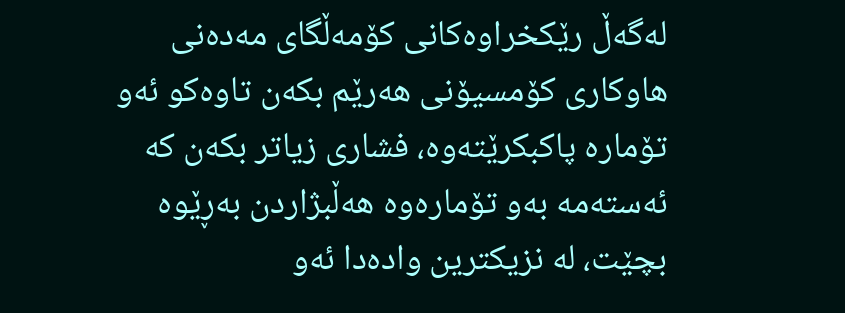له‌گه‌ڵ رێکخراوه‌كانی كۆمه‌ڵگای مه‌ده‌نی هاوكاری كۆمسیۆنی هه‌رێم بكه‌ن تاوه‌كو ئه‌و تۆماره‌ پاكبكرێته‌وه‌، فشاری زیاتر بكه‌ن كه‌ ئه‌سته‌مه‌ به‌و تۆماره‌وه‌ هه‌ڵبژاردن به‌ڕێوه‌ بچێت، له‌ نزیكترین واده‌دا ئه‌و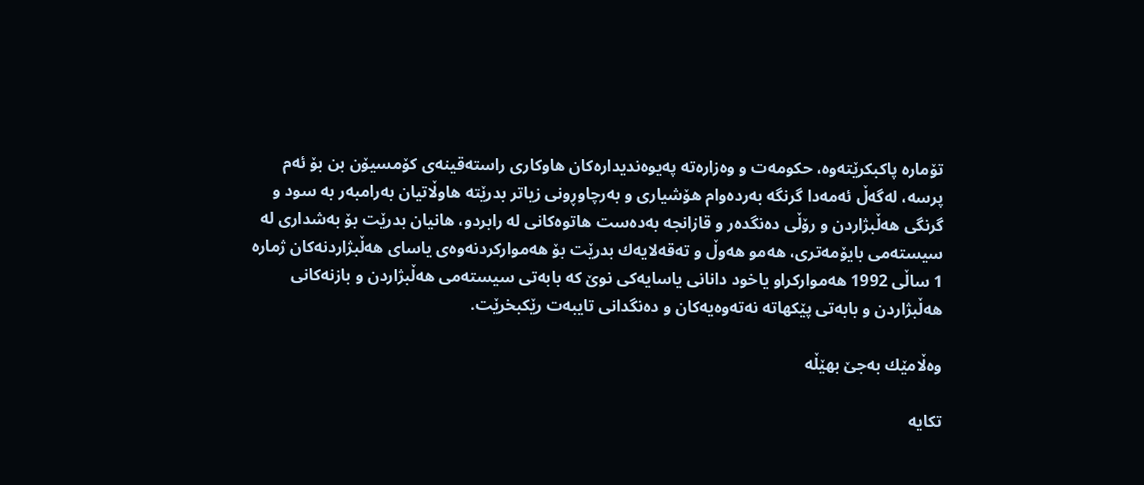تۆماره‌ پاكبكرێته‌وه‌، حكومه‌ت و وه‌زاره‌ته‌ په‌یوه‌ندیداره‌كان هاوكاری راسته‌قینه‌ی كۆمسیۆن بن بۆ ئه‌م پرسه‌، له‌گه‌ڵ ئه‌مه‌دا گرنگه‌ به‌رده‌وام هۆشیاری و به‌رچاوڕونی زیاتر بدرێته‌ هاوڵاتیان به‌رامبه‌ر به‌ سود و گرنگی هه‌ڵبژاردن و رۆڵی ده‌نگده‌ر و قازانجه‌ به‌ده‌ست هاتوه‌كانی له‌ رابردو، هانیان بدرێت بۆ به‌شداری له‌ سیسته‌می بایۆمه‌تری، هه‌مو هه‌وڵ و ته‌قه‌لایه‌ك بدرێت بۆ هه‌مواركردنه‌وه‌ی یاسای هه‌ڵبژاردنه‌كان ژماره‌ 1 ساڵی 1992 هه‌مواركراو یاخود دانانی یاسایه‌كی نوێ كه‌ بابه‌تی سیسته‌می هه‌ڵبژاردن و بازنه‌كانی هه‌ڵبژاردن و بابه‌تی پێكهاته‌ نه‌ته‌وه‌یه‌كان و ده‌نگدانی تایبه‌ت رێكبخرێت.

وەڵامێك بەجێ بهێڵە

تکایە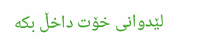لێدوانی خۆت داخڵ بکە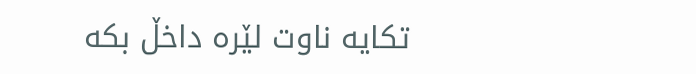تکایە ناوت لێرە داخڵ بکە